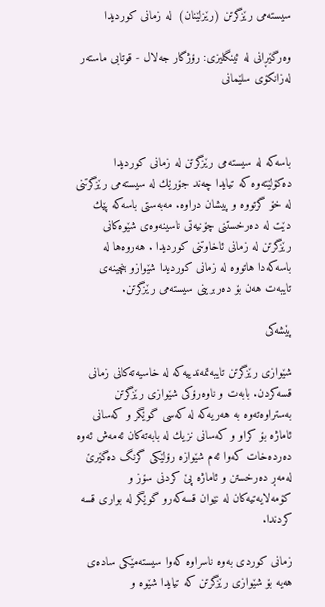سیسته‌می رێزگرتن (رێزلێنان)  له‌ زمانی كوردیدا

وه‌رگێڕانی له‌ ئینگلیزی: رۆژگار جه‌لال - قوتابی ماسته‌ر له‌زانكۆی سلێمانی



باسه‌كه‌ له‌ سیسته‌می رێزگرتن له‌ زمانی كوردیدا ده‌كۆلێته‌وه‌ كه‌ تیایدا چه‌ند جۆرێك له‌ سیسته‌می رێزگرتنی له‌ خۆ گرتووه‌ و پیشان دراوه‌. مه‌به‌ستی باسه‌كه‌ پێك دێت له‌ ده‌رخستنی چۆنیه‌تی ناسینه‌وه‌ی شێوه‌كانی رێزگرتن له‌ زمانی ئاخاوتنی كوردیدا . هه‌روه‌ها له‌ باسه‌كه‌دا هاتووه‌ له‌ زمانی كوردیدا شێوازو بنچینه‌ی تایبه‌ت هه‌ن بۆ ده‌ربرینی سیسته‌می رێزگرتن.

پێشه‌كی

شێوازی رێزگرتن تایبه‌تمه‌ندییه‌كه‌ له‌ خاسیه‌ته‌كانی زمانی قسه‌كردن. بابه‌ت و ناوه‌رۆكی شێوازی رێزگرتن به‌ستراوه‌ته‌وه‌ به‌ هه‌ریه‌كه‌ له‌ كه‌سی گوێگر و كه‌سانی ئاماژه‌ بۆ كراو و كه‌سانی نزیك له‌ بابه‌ته‌كان ئه‌مه‌ش ئه‌وه‌ ده‌رده‌خات كه‌وا ئه‌م شێوازه‌ رۆلێكی گرنگ ده‌گێرێ‌ له‌مه‌ڕ ده‌رخستن و ئاماژه‌ پێ‌ كردنی سۆز و كۆمه‌لایه‌تیه‌كان له‌ نێوان قسه‌كه‌رو گوێگر له‌ بواری قسه‌ كردندا.

زمانی كوردی به‌وه‌ ناسراوه‌ كه‌وا سیسته‌مێكی ساده‌ی هه‌یه‌ بۆ شێوازی رێزگرتن كه‌ تیایدا شێوه‌ و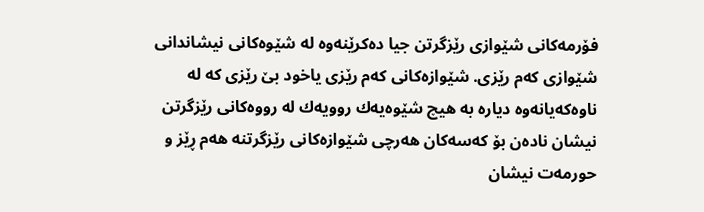فۆرمه‌كانی شێوازی رێزگرتن جیا ده‌كرێنه‌وه‌ له‌ شێوه‌كانی نیشاندانی شێوازی كه‌م رێزی. شێوازه‌كانی كه‌م رێزی یاخود بێ‌ رێزی كه‌ له‌ ناوه‌كه‌یانه‌وه‌ دیاره‌ به‌ هیچ شێوه‌یه‌ك روویه‌ك له‌ رووه‌كانی رێزگرتن نیشان ناده‌ن بۆ كه‌سه‌كان هه‌رچی شێوازه‌كانی رێزگرتنه‌ هه‌م ڕێز و حورمه‌ت نیشان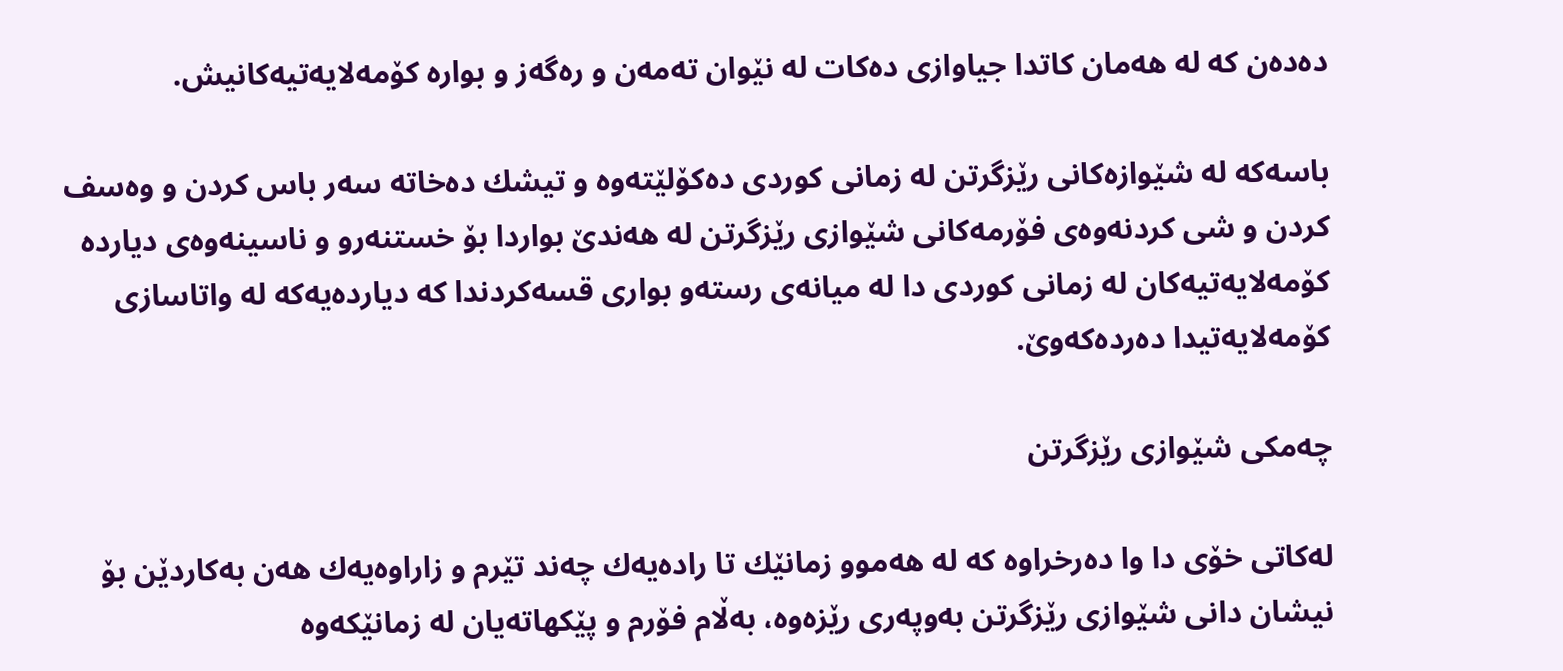ده‌ده‌ن كه‌ له‌ هه‌مان كاتدا جیاوازی ده‌كات له‌ نێوان ته‌مه‌ن و ره‌گه‌ز و بواره‌ كۆمه‌لایه‌تیه‌كانیش.

باسه‌كه‌ له‌ شێوازه‌كانی رێزگرتن له‌ زمانی كوردی ده‌كۆلێته‌وه‌ و تیشك ده‌خاته‌ سه‌ر باس كردن و وه‌سف كردن و شی كردنه‌وه‌ی فۆرمه‌كانی شێوازی رێزگرتن له‌ هه‌ندێ‌ بواردا بۆ خستنه‌رو و ناسینه‌وه‌ی دیارده‌ كۆمه‌لایه‌تیه‌كان له‌ زمانی كوردی دا له‌ میانه‌ی رسته‌و بواری قسه‌كردندا كه‌ دیارده‌یه‌كه‌ له‌ واتاسازی كۆمه‌لایه‌تیدا ده‌رده‌كه‌وێ.

چه‌مكی شێوازی رێزگرتن

له‌كاتی خۆی دا وا ده‌رخراوه‌ كه‌ له‌ هه‌موو زمانێك تا راده‌یه‌ك چه‌ند تێرم و زاراوه‌یه‌ك هه‌ن به‌كاردێن بۆ نیشان دانی شێوازی رێزگرتن به‌وپه‌ری رێزه‌وه‌، به‌ڵام فۆرم و پێكهاته‌یان له‌ زمانێكه‌وه‌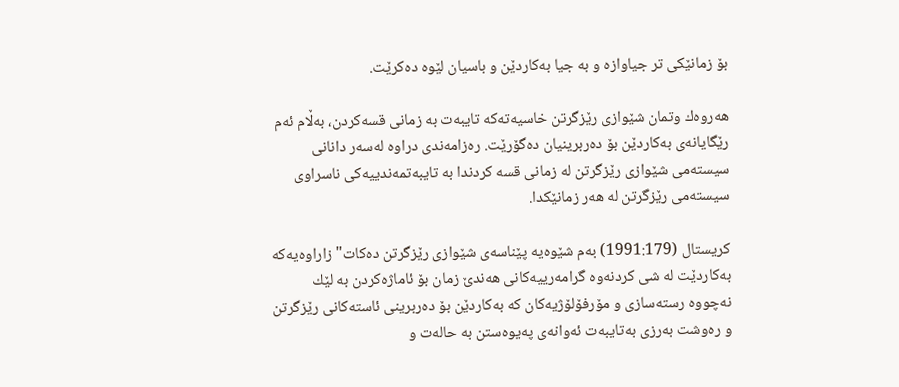بۆ زمانێكی تر جیاوازه‌ و به‌ جیا به‌كاردێن و باسیان لێوه‌ ده‌كرێت.

هه‌روه‌ك وتمان شێوازی رێزگرتن خاسیه‌ته‌كه‌ تایبه‌ت به‌ زمانی قسه‌كردن، به‌ڵام ئه‌م رێگایانه‌ی به‌كاردێن بۆ ده‌ربرینیان ده‌گۆرێت. ره‌زامه‌ندی دراوه‌ له‌سه‌ر دانانی سیسته‌می شێوازی رێزگرتن له‌ زمانی قسه‌ كردندا به‌ تایبه‌تمه‌ندییه‌كی ناسراوی سیسته‌می رێزگرتن له‌ هه‌ر زمانێكدا.

كریستال (1991:179) به‌م شێوه‌یه‌ پێناسه‌ی شێوازی رێزگرتن ده‌كات" زاراوه‌یه‌كه‌ به‌كاردێت له‌ شی كردنه‌وه‌ گرامه‌رییه‌كانی هه‌ندێ‌ زمان بۆ ئاماژه‌كردن به‌ لێك نه‌چووه‌ رسته‌سازی و مۆرفۆلۆژیه‌كان كه‌ به‌كاردێن بۆ ده‌ربرینی ئاسته‌كانی رێزگرتن و ره‌وشت به‌رزی به‌تایبه‌ت ئه‌وانه‌ی په‌یوه‌ستن به‌ حاله‌ت و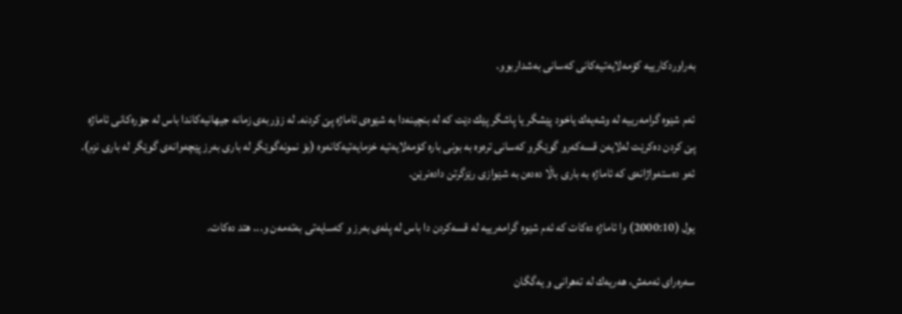به‌راوردكارییه‌ كۆمه‌لایه‌تیه‌كانی كه‌سانی به‌شداربوو.

ئه‌م شێوه‌ گرامه‌رییه‌ له‌ وشه‌یه‌ك یاخود پێشگر یا پاشگر پێك دێت كه‌ له‌ بنچینه‌دا به‌ شێوه‌ی ئاماژه‌ پێ‌ كردنه‌. له‌ زۆربه‌ی زمانه‌ جیهانیه‌كاندا باس له‌ جۆره‌كانی ئاماژه‌ پێ‌ كردن ده‌كرێت له‌لایه‌ن قسه‌كه‌رو گوێگرو كه‌سانی تره‌وه‌ به‌ بونی باره‌ كۆمه‌لایه‌تیه‌ خزمایه‌تیه‌كانه‌وه‌ (بۆ نمونه‌گوێگر له‌ باری به‌رز پێچه‌وانه‌ی گوێگر له‌ باری نزم). ئه‌و ده‌سته‌واژانه‌ی كه‌ ئاماژه‌ به‌ باری باڵا ده‌ده‌ن به‌ شێوازی رێزگرتن داده‌نرێن.

یول (2000:10) وا ئاماژه‌ ده‌كات كه‌ ئه‌م شێوه‌ گرامه‌رییه‌ له‌ قسه‌كردن دا باس له‌ پله‌ی به‌رز و كه‌سایه‌تی به‌ته‌مه‌ن و... هتد ده‌كات.

سه‌ره‌رای ئه‌مه‌ش، هه‌ریه‌ك له‌ ته‌هرانی و یه‌گگان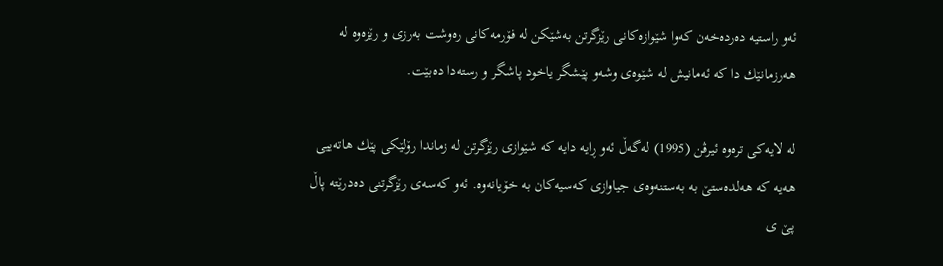ئه‌و راستیه‌ ده‌رده‌خه‌ن كه‌وا شێوازه‌كانی رێزگرتن به‌شێكن له‌ فۆرمه‌كانی ره‌وشت به‌رزی و رێزه‌وه‌ له‌ هه‌رزمانێك دا كه‌ ئه‌مانیش له‌ شێوه‌ی وشه‌و پێشگر یاخود پاشگر و رسته‌دا ده‌بێت.

له‌ لایه‌كی تره‌وه‌ ئیرڤن (1995) له‌گه‌ڵ ئه‌و ڕایه‌ دایه‌ كه‌ شێوازی رێزگرتن له‌ زماندا رۆلێكی پێك هاته‌ییی هه‌یه‌ كه‌ هه‌لده‌ستێ‌ به‌ به‌ستنه‌وه‌ی جیاوازی كه‌سیه‌كان به‌ خۆیانه‌وه‌. ئه‌و كه‌سه‌ی رێزگرتنی ده‌درێته‌ پاڵ پێ‌ ی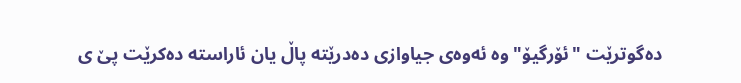ده‌گوترێت "ئۆرگیۆ" وه‌ ئه‌وه‌ی جیاوازی ده‌درێته‌ پاڵ یان ئاراسته‌ ده‌كرێت پێ‌ ی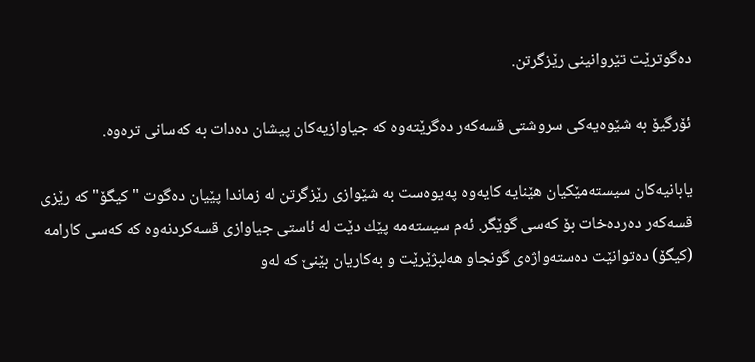ده‌گوترێت تێروانینی رێزگرتن.

ئۆرگیۆ به‌ شێوه‌یه‌كی سروشتی قسه‌كه‌ر ده‌گرێته‌وه‌ كه‌ جیاوازیه‌كان پیشان ده‌دات به‌ كه‌سانی تره‌وه‌.

یابانیه‌كان سیسته‌مێكیان هێنایه‌ كایه‌وه‌ په‌یوه‌ست به‌ شێوازی رێزگرتن له‌ زماندا پێیان ده‌گوت "كیگۆ" كه‌ رێزی قسه‌كه‌ر ده‌رده‌خات بۆ كه‌سی گوێگر. ئه‌م سیسته‌مه‌ پێك دێت له‌ ئاستی جیاوازی قسه‌كردنه‌وه‌ كه‌ كه‌سی كارامه‌ (كیگۆ) ده‌توانێت ده‌سته‌واژه‌ی گونجاو هه‌لبژێرێت و به‌كاریان بێنێ‌ كه‌ له‌و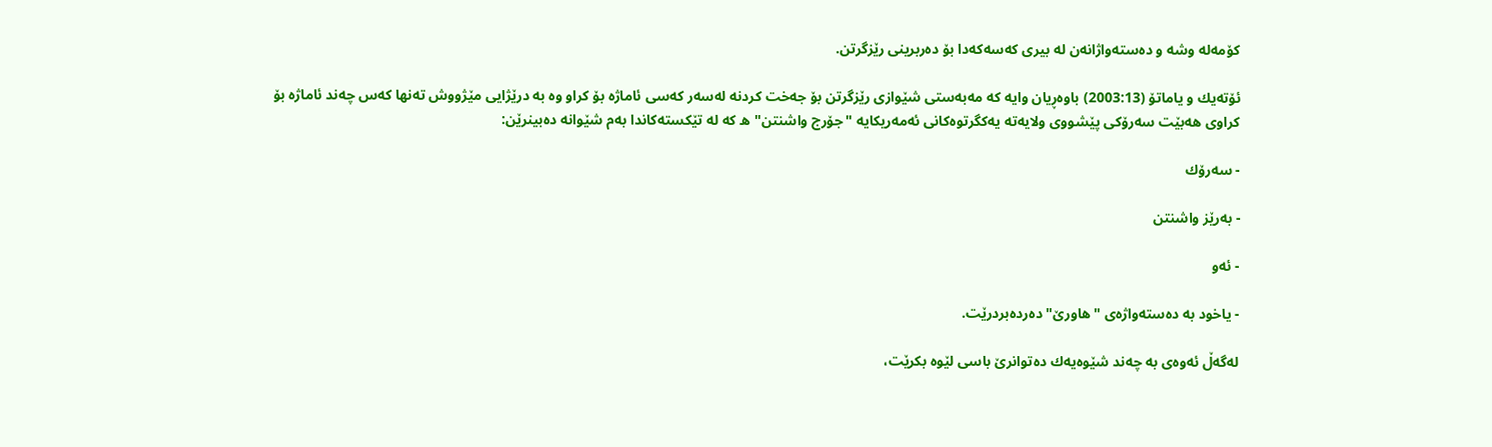كۆمه‌له‌ وشه‌ و ده‌سته‌واژانه‌ن له‌ بیری كه‌سه‌كه‌دا بۆ ده‌ربرینی رێزگرتن.

ئۆته‌یك و یاماتۆ (2003:13) باوه‌ڕیان وایه‌ كه‌ مه‌به‌ستی شێوازی رێزگرتن بۆ جه‌خت كردنه‌ له‌سه‌ر كه‌سی ئاماژه‌ بۆ كراو وه‌ به‌ درێژایی مێژووش ته‌نها كه‌س چه‌ند ئاماژه‌ بۆ كراوی هه‌بێت سه‌رۆكی پێشووی ولایه‌ته‌ یه‌كگرتوه‌كانی ئه‌مه‌ریكایه‌ "جۆرج واشنتن" ه‌ كه‌ له‌ تێكسته‌كاندا به‌م شێوانه‌ ده‌بینرێن:

- سه‌رۆك

- به‌رێز واشنتن

- ئه‌و

- یاخود به‌ ده‌سته‌واژه‌ی "هاورێ‌" ده‌رده‌بردرێت.

له‌گه‌ڵ ئه‌وه‌ی به‌ چه‌ند شێوه‌یه‌ك ده‌توانرێ‌ باسی لێوه‌ بكرێت،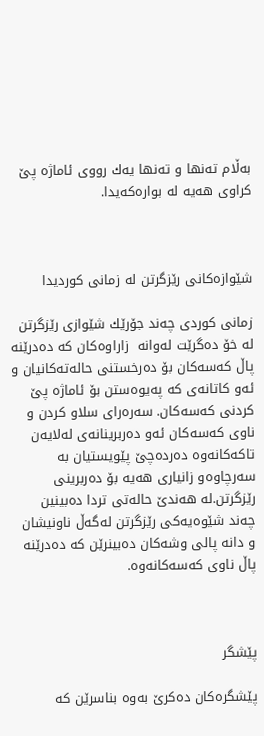به‌ڵام ته‌نها و ته‌نها یه‌ك رووی ئاماژه‌ پێ‌ كراوی هه‌یه‌ له‌ بواره‌كه‌یدا.



شێوازه‌كانی رێزگرتن له‌ زمانی كوردیدا

زمانی كوردی چه‌ند جۆرێك شێوازی رێزگرتن له‌ خۆ ده‌گرێت له‌وانه‌  زاراوه‌كان كه‌ ده‌درێنه‌ پاڵ كه‌سه‌كان بۆ ده‌رخستنی حاله‌ته‌كانیان و ئه‌و كاتانه‌ی كه‌ په‌یوه‌ستن بۆ ئاماژه‌ پێ‌ كردنی كه‌سه‌كان. سه‌ره‌رای سلاو كردن و ناوی كه‌سه‌كان ئه‌و ده‌ربرینانه‌ی له‌لایه‌ن تاكه‌كانه‌وه‌ ده‌رده‌چێ‌ پێویستیان به‌ سه‌رچاوه‌و زانیاری هه‌یه‌ بۆ ده‌ربرینی رێزگرتن.له‌ هه‌ندێ‌ حاله‌تی تردا ده‌بینین چه‌ند شێوه‌یه‌كی رێزگرتن له‌گه‌ڵ ناونیشان و دانه‌ پالی وشه‌كان ده‌بینرێن كه‌ ده‌درێنه‌ پاڵ ناوی كه‌سه‌كانه‌وه‌.



پێشگر

پێشگره‌كان ده‌كرێ‌ به‌وه‌ بناسرێن كه‌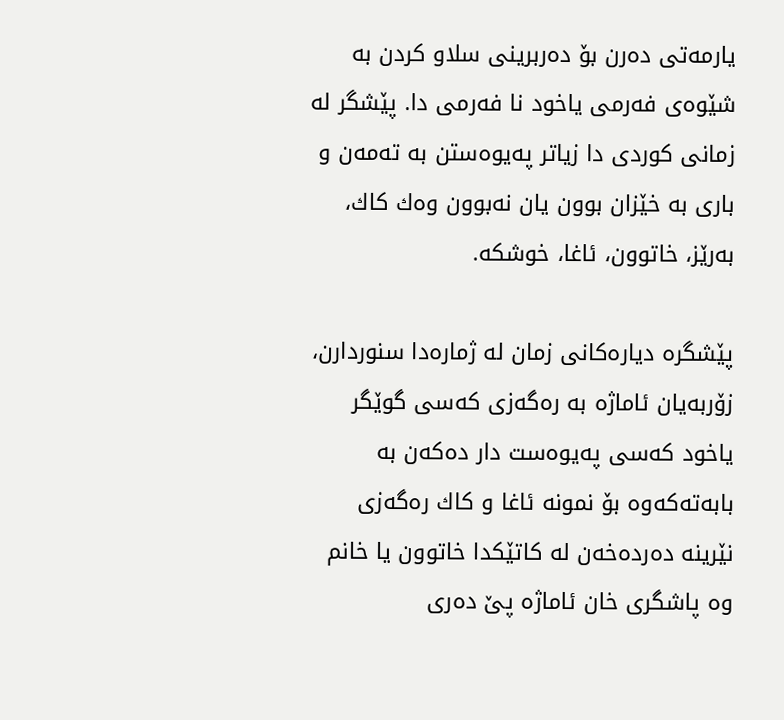یارمه‌تی ده‌رن بۆ ده‌ربرینی سلاو كردن به‌ شێوه‌ی فه‌رمی یاخود نا فه‌رمی دا. پێشگر له‌ زمانی كوردی دا زیاتر په‌یوه‌ستن به‌ ته‌مه‌ن و باری به‌ خێزان بوون یان نه‌بوون وه‌ك كاك، به‌رێز، خاتوون، ئاغا، خوشكه‌.

پێشگره‌ دیاره‌كانی زمان له‌ ژماره‌دا سنوردارن، زۆربه‌یان ئاماژه‌ به‌ ره‌گه‌زی كه‌سی گوێگر یاخود كه‌سی په‌یوه‌ست دار ده‌كه‌ن به‌ بابه‌ته‌كه‌وه‌ بۆ نمونه‌ ئاغا و كاك ره‌گه‌زی نێرینه‌ ده‌رده‌خه‌ن له‌ كاتێكدا خاتوون یا خانم وه‌ پاشگری خان ئاماژه‌ پێ‌ ده‌ری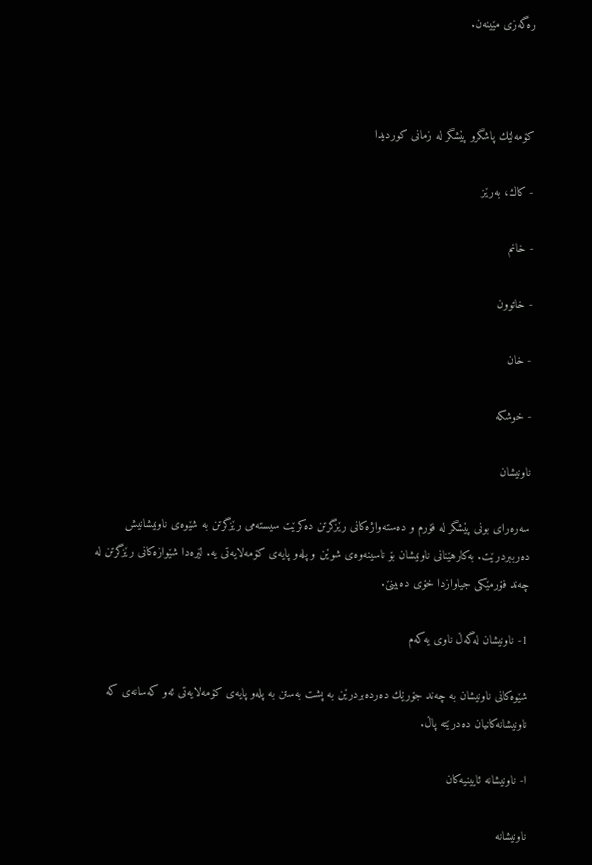ره‌گه‌زی مێینه‌ن.



كۆمه‌لێك پاشگرو پێشگر له‌ زمانی كوردیدا

- كاك، به‌رێز

- خانم

- خاتوون

- خان

- خوشكه‌

ناونیشان

سه‌ره‌رای بونی پێشگر له‌ فۆرم و ده‌سته‌واژه‌كانی رێزگرتن ده‌كرێت سیسته‌می رێزگرتن به‌ شێوه‌ی ناونیشانیش ده‌رببردرێت. به‌كارهێنانی ناونیشان بۆ ناسینه‌وه‌ی شوێن و پله‌و پایه‌ی كۆمه‌لایه‌تی یه‌. لێره‌دا شێوازه‌كانی رێزگرتن له‌ چه‌ند فۆرمێكی جیاوازدا خۆی ده‌بینێ‌.

1- ناونیشان له‌گه‌ڵ ناوی یه‌كه‌م

شێوه‌كانی ناونیشان به‌ چه‌ند جۆرێك ده‌رده‌بردرێن به‌ پشت به‌ستن به‌ پله‌و پایه‌ی كۆمه‌لایه‌تی ئه‌و كه‌سانه‌ی كه‌ ناونیشانه‌كانیان ده‌درێته‌ پاڵ.

ا- ناونیشانه‌ ئایینیه‌كان

ناونیشانه‌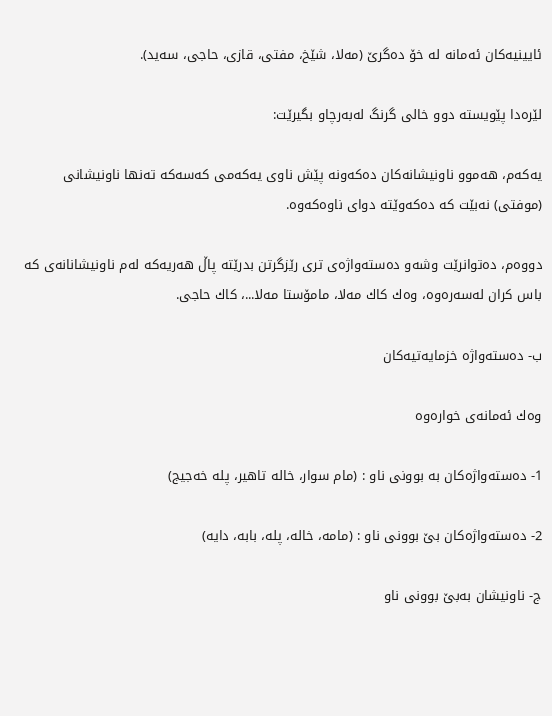ئایینیه‌كان ئه‌مانه‌ له‌ خۆ ده‌گرێ‌ (مه‌لا، شێخ، مفتی، قازی، حاجی، سه‌ید).

لێره‌دا پێویسته‌ دوو خالی گرنگ له‌به‌رچاو بگیرێت:

یه‌كه‌م، هه‌موو ناونیشانه‌كان ده‌كه‌ونه‌ پێش ناوی یه‌كه‌می كه‌سه‌كه‌ ته‌نها ناونیشانی (موفتی) نه‌بێت كه‌ ده‌كه‌وێته‌ دوای ناوه‌كه‌وه‌.

دووه‌م، ده‌توانرێت وشه‌و ده‌سته‌واژه‌ی تری رێزگرتن بدرێته‌ پاڵ هه‌ریه‌كه‌ له‌م ناونیشانانه‌ی كه‌ باس كران له‌سه‌ره‌وه‌، وه‌ك كاك مه‌لا، مامۆستا مه‌لا...، كاك حاجی.

ب- ده‌سته‌واژه‌ خزمایه‌تیه‌كان

وه‌ك ئه‌مانه‌ی خواره‌وه‌

1- ده‌سته‌واژه‌كان به‌ بوونی ناو : (مام سوار، خاله‌ تاهیر، پله‌ خه‌جیج)

2- ده‌سته‌واژه‌كان بێ‌ بوونی ناو : (مامه‌، خاله‌، پله‌، بابه‌، دایه‌)

ج- ناونیشان به‌بێ‌ بوونی ناو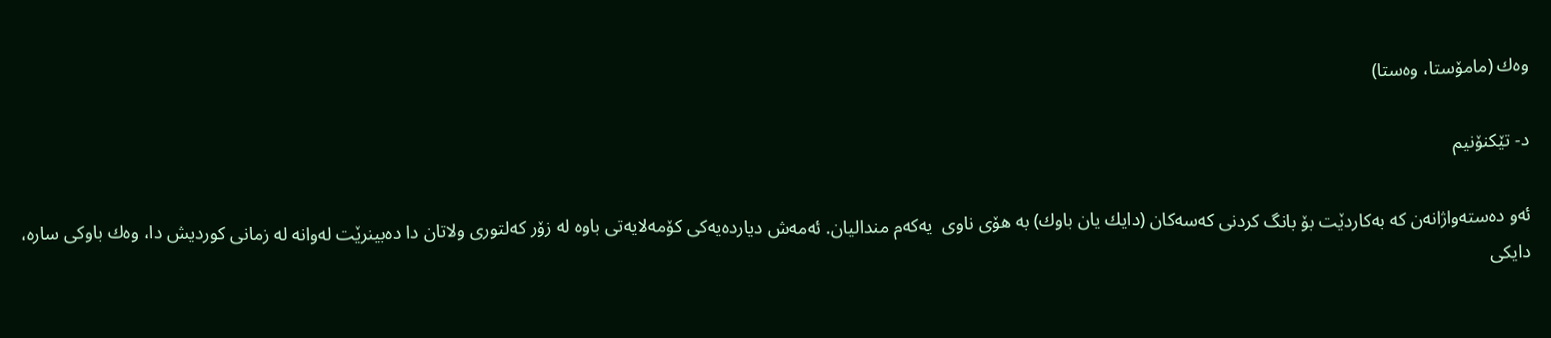وه‌ك (مامۆستا، وه‌ستا)

د- تێكنۆنیم

ئه‌و ده‌سته‌واژانه‌ن كه‌ به‌كاردێت بۆ بانگ كردنی كه‌سه‌كان (دایك یان باوك) به‌ هۆی ناوی  یه‌كه‌م مندالیان. ئه‌مه‌ش دیارده‌یه‌كی كۆمه‌لایه‌تی باوه‌ له‌ زۆر كه‌لتوری ولاتان دا ده‌بینرێت له‌وانه‌ له‌ زمانی كوردیش دا، وه‌ك باوكی ساره‌، دایكی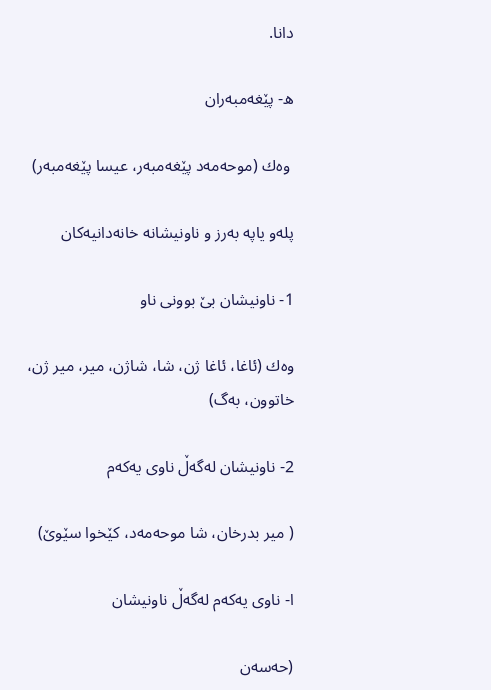دانا.

ه- پێغه‌مبه‌ران

 وه‌ك (موحه‌مه‌د پێغه‌مبه‌ر، عیسا پێغه‌مبه‌ر)

پله‌و یاپه‌ به‌رز و ناونیشانه‌ خانه‌دانیه‌كان

1- ناونیشان بێ‌ بوونی ناو

وه‌ك (ئاغا، ئاغا ژن، شا، شاژن، میر، میر ژن، خاتوون، به‌گ)

2- ناونیشان له‌گه‌ڵ ناوی یه‌كه‌م

( میر بدرخان، شا موحه‌مه‌د، كێخوا سێوێ‌)

ا- ناوی یه‌كه‌م له‌گه‌ڵ ناونیشان

(حه‌سه‌ن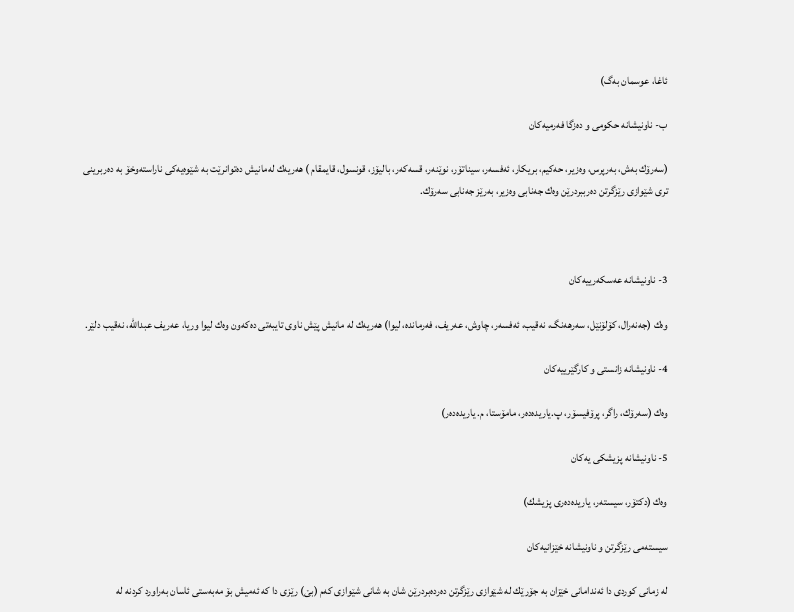ئاغا، عوسمان به‌گ)

ب- ناونیشانه‌ حكومی و ده‌زگا فه‌رمیه‌كان

(سه‌رۆك به‌ش، به‌رپرس، وه‌زیر، حه‌كیم، بریكار، ئه‌فسه‌ر، سیناتۆر، نوێنه‌ر، قسه‌كه‌ر، بالیۆز، قونسول، قایمقام ) هه‌ریه‌ك له‌مانیش ده‌توانرێت به‌ شێوه‌یه‌كی ناراسته‌وخۆ به‌ ده‌ربرینی تری شێوازی رێزگرتن ده‌رببردرێن وه‌ك جه‌نابی وه‌زیر، به‌رێز جه‌نابی سه‌رۆك.



3- ناونیشانه‌ عه‌سكه‌رییه‌كان

وه‌ك (جه‌نه‌رال، كۆلۆنێل، سه‌رهه‌نگ، نه‌قیب، ئه‌فسه‌ر، چاوش، عه‌ریف، فه‌رمانده‌، لیوا) هه‌ریه‌ك له‌ مانیش پێش ناوی تایبه‌تی ده‌كه‌ون وه‌ك لیوا وریا، عه‌ریف عبدالله‌، نه‌قیب دلێر.

4- ناونیشانه‌ زانستی و كارگێرییه‌كان

وه‌ك (سه‌رۆك، راگر، پرۆفیسۆر، پ.یاریده‌ده‌ر، مامۆستا، م. یاریده‌ده‌ر)

5- ناونیشانه‌ پزیشكی یه‌كان

وه‌ك (دكتۆر، سیسته‌ر، یاریده‌ده‌ری پزیشك)

سیسته‌می رێزگرتن و ناونیشانه‌ خێزانیه‌كان

له‌ زمانی كوردی دا ئه‌ندامانی خێزان به‌ جۆرێك له‌ شێوازی رێزگرتن ده‌رده‌بردرێن شان به‌ شانی شێوازی كه‌م (بێ‌) رێزی دا كه‌ ئه‌میش بۆ مه‌به‌ستی ئاسان به‌راورد كردنه‌ له‌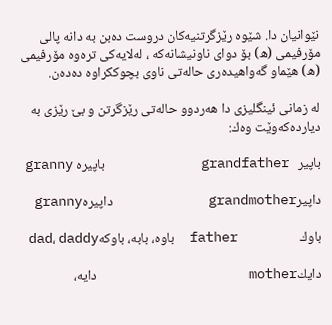نێوانیان دا. شێوه‌ رێزگرتنیه‌كان دروست ده‌بن به‌ دانه‌ پالی مۆرفیمی (ه‌) بۆ دوای ناونیشانه‌كه‌ ، له‌لایه‌كی تره‌وه‌ مۆرفیمی (ه‌) هێماو گه‌واهیده‌ری حاله‌تی ناوی بچوككراوه‌ ده‌ده‌ن.

له‌ زمانی ئینگلیزی دا هه‌ردوو حاله‌تی رێزگرتن و بێ‌ رێزی به‌ دیارده‌كه‌وێت وه‌ك:

باپیر   grandfather            باپیره‌ granny

داپیرgrandmother            داپیره‌granny

باوك                    father  باوه‌، بابه‌، باوكه‌dad، daddy

دایكmother                   دایه‌،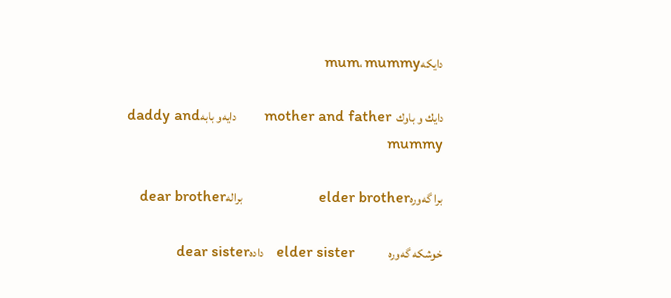دایكه‌mum، mummy

دایك و باوك  mother and father       دایه‌و بابه‌daddy and mummy

برا گه‌وره‌elder brother                   براله‌dear brother

خوشكه‌ گه‌وره‌              elder sister   داده‌dear sister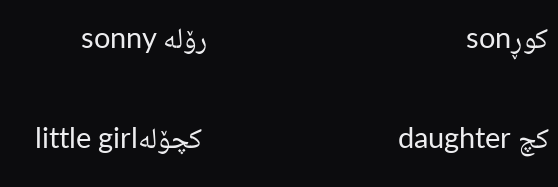كوڕson                                     رۆله‌ sonny

كچ daughter                            كچۆله‌little girl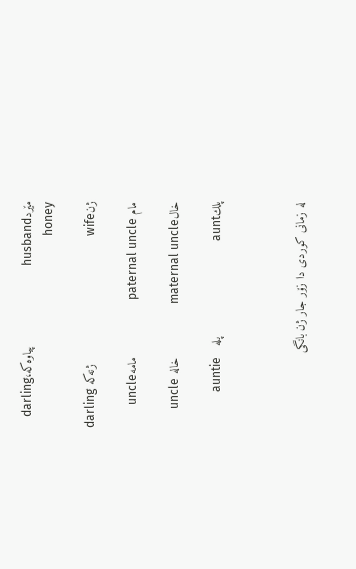مێردhusband                           پیاوه‌كه‌darling، honey

ژنwife                                           ژنه‌كه‌ darling

مام paternal uncle                   مامه‌uncle

خالmaternal uncle                  خاله‌ uncle

پلكaunt                                پله‌   auntie



له‌ زمانی كوردی دا زۆر جار ژن بانگی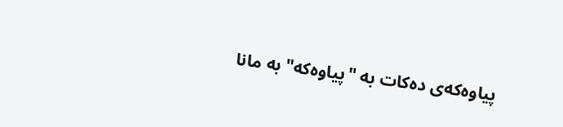پیاوه‌كه‌ی ده‌كات به‌ "پیاوه‌كه‌" به‌ مانا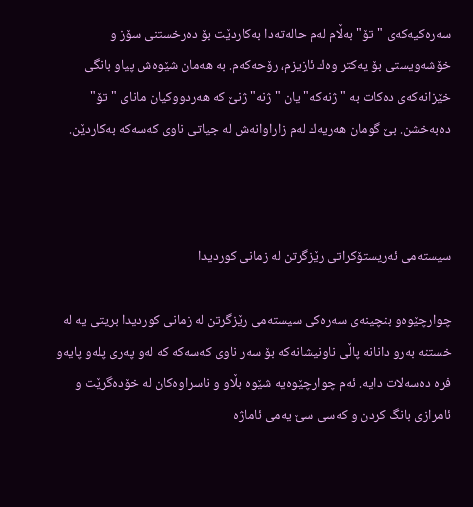سه‌ره‌كیه‌كه‌ی "تۆ" به‌ڵام له‌م حاله‌ته‌دا به‌كاردێت بۆ ده‌رخستنی سۆز و خۆشه‌ویستی بۆ یه‌كتر وه‌ك ئازیزم، رۆحه‌كه‌م. به‌ هه‌مان شێوه‌ش پیاو بانگی خێزانه‌كه‌ی ده‌كات به‌ "ژنه‌كه‌" یان "ژنه‌" ژنێ‌ كه‌ هه‌ردووكیان مانای "تۆ" ده‌به‌خشن. بێ‌ گومان هه‌ریه‌ك له‌م زاراوانه‌ش له‌ جیاتی ناوی كه‌سه‌كه‌ به‌كاردێن.



سیسته‌می ئه‌ریستۆكراتی رێزگرتن له‌ زمانی كوردیدا

چوارچێوه‌و بنچینه‌ی سه‌ره‌كی سیسته‌می رێزگرتن له‌ زمانی كوردیدا بریتی یه‌ له‌ خستنه‌ به‌رو دانانه‌ پاڵی ناونیشانه‌كه‌ بۆ سه‌ر ناوی كه‌سه‌كه‌ كه‌ له‌و په‌ری پله‌و پایه‌و فره‌ ده‌سه‌لات دایه‌. ئه‌م چوارچێوه‌یه‌ شێوه‌ بڵاو و ناسراوه‌كان له‌ خۆده‌گرێت و ئامرازی بانگ كردن و كه‌سی سێ‌ یه‌می ئاماژه‌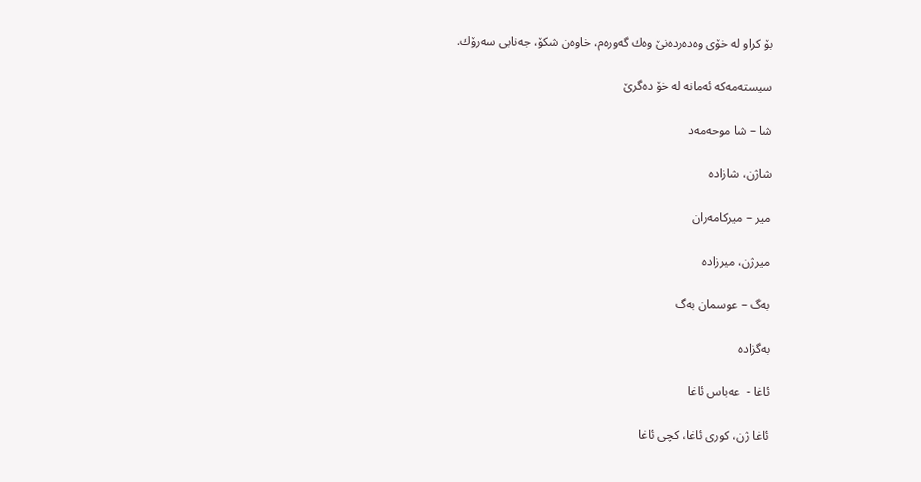بۆ كراو له‌ خۆی وه‌ده‌رده‌نێ‌ وه‌ك گه‌وره‌م، خاوه‌ن شكۆ، جه‌نابی سه‌رۆك.

سیسته‌مه‌كه‌ ئه‌مانه‌ له‌ خۆ ده‌گرێ‌

شا – شا موحه‌مه‌د

شاژن، شازاده‌

میر – میركامه‌ران

میرژن، میرزاده‌

به‌گ – عوسمان به‌گ

به‌گزاده‌

ئاغا -  عه‌باس ئاغا

ئاغا ژن، كوری ئاغا، كچی ئاغا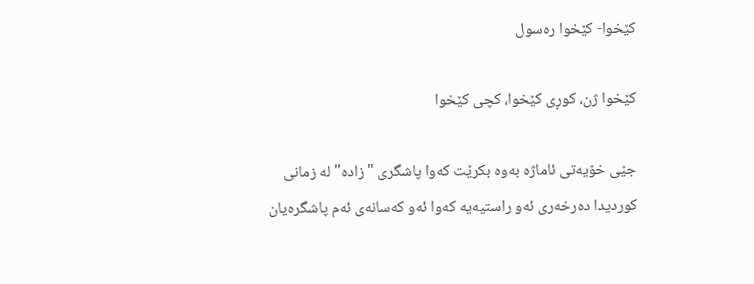كێخوا- كێخوا ره‌سول

كێخوا ژن، كوڕی كێخوا، كچی كێخوا

جێی خۆیه‌تی ئاماژه‌ به‌وه‌ بكرێت كه‌وا پاشگری "زاده‌" له‌ زمانی كوردیدا ده‌رخه‌ری ئه‌و راستیه‌یه‌ كه‌وا ئه‌و كه‌سانه‌ی ئه‌م پاشگره‌یان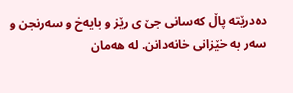ده‌درێته‌ پاڵ كه‌سانی جێ‌ ی رێز و بایه‌خ و سه‌رنجن و سه‌ر به‌ خێزانی خانه‌دانن. له‌ هه‌مان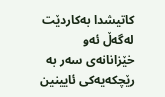كاتیشدا به‌كاردێت له‌گه‌ڵ ئه‌و خێزانانه‌ی سه‌ر به‌ رێچكه‌یه‌كی ئایینین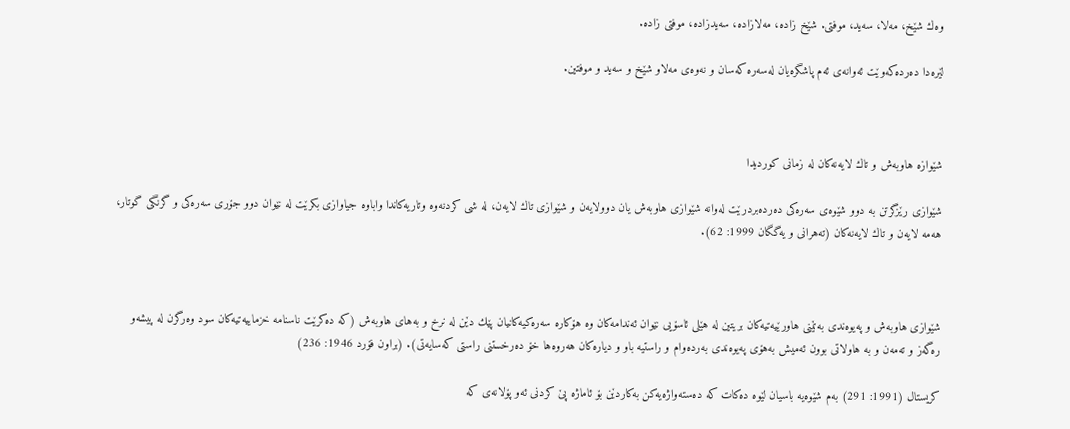وه‌ك شێخ، مه‌لا، سه‌ید، موفتی. شێخ زاده‌، مه‌لازاده‌، سه‌یدزاده‌، موفتی زاده‌.

لێره‌دا ده‌رده‌كه‌وێت ئه‌وانه‌ی ئه‌م پاشگره‌یان له‌سه‌ره‌ كه‌سان و نه‌وه‌ی مه‌لاو شێخ و سه‌ید و موفتین.



شێوازه‌ هاوبه‌ش و تاك لایه‌نه‌كان له‌ زمانی كوردیدا

شێوازی رێزگرتن به‌ دوو شێوه‌ی سه‌ره‌كی ده‌رده‌بردرێت له‌وانه‌ شێوازی هاوبه‌ش یان دوولایه‌ن و شێوازی تاك لایه‌ن، له‌ شی كردنه‌وه‌ وتاریه‌كاندا واباوه‌ جیاوازی بكرێت له‌ نێوان دوو جۆری سه‌ره‌كی و گرنگی گوتار، هه‌مه‌ لایه‌ن و تاك لایه‌نه‌كان (ته‌هرانی و یه‌گگان 1999: 62).



شێوازی هاوبه‌ش و په‌یوه‌ندی به‌تێنی هاورێیه‌تیه‌كان بریتین له‌ هێلی ئاسۆیی نێوان ئه‌ندامه‌كان وه‌ هۆكاره‌ سه‌ره‌كیه‌كانیان پێك دێن له‌ نرخ و به‌های هاوبه‌ش (كه‌ ده‌كرێت ناسنامه‌ خزماییه‌تیه‌كان سود وه‌رگرن له‌ پیشه‌و ره‌گه‌ز و ته‌مه‌ن و به‌ هاولاتی بوون ئه‌میش به‌هۆی په‌یوه‌ندی به‌رده‌وام و راستیه‌ باو و دیاره‌كان هه‌روه‌ها خۆ ده‌رخستنی راستی كه‌سایه‌تی). (براون فۆرد 1946: 236)

كریستال (1991: 291) به‌م شێوه‌یه‌ باسیان لێوه‌ ده‌كات كه‌ ده‌سته‌واژه‌یه‌كن به‌كاردێن بۆ ئاماژه‌ پێ‌ كردنی ئه‌و پۆلانه‌ی كه‌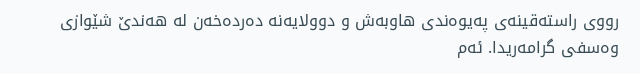رووی راسته‌قینه‌ی په‌یوه‌ندی هاوبه‌ش و دوولایه‌نه‌ ده‌رده‌خه‌ن له‌ هه‌ندێ‌ شێوازی وه‌سفی گرامه‌ریدا. ئه‌م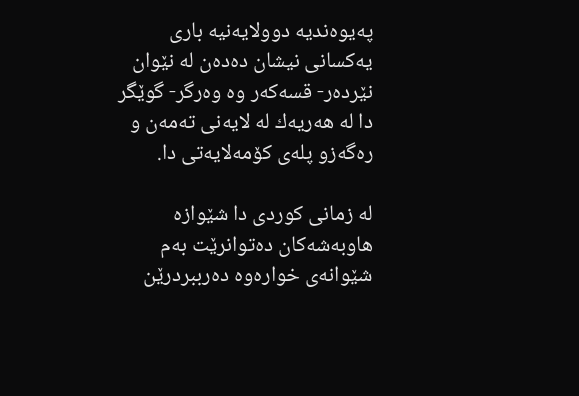په‌یوه‌ندیه‌ دوولایه‌نیه‌ باری یه‌كسانی نیشان ده‌ده‌ن له‌ نێوان نێرده‌ر- قسه‌كه‌ر وه‌ وه‌رگر- گوێگر دا له‌ هه‌ریه‌ك له‌ لایه‌نی ته‌مه‌ن و ره‌گه‌زو پله‌ی كۆمه‌لایه‌تی دا.

له‌ زمانی كوردی دا شێوازه‌ هاوبه‌شه‌كان ده‌توانرێت به‌م شێوانه‌ی خواره‌وه‌ ده‌رببردرێن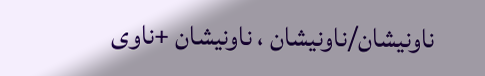ناونیشان/ناونیشان ، ناونیشان +ناوی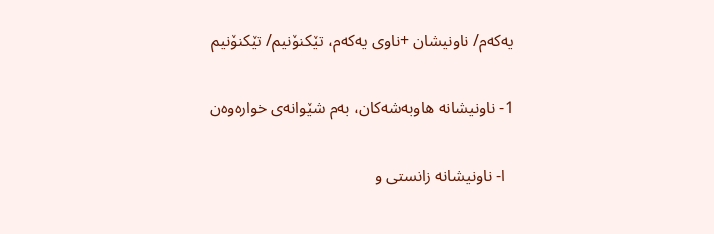یه‌كه‌م/ ناونیشان +ناوی یه‌كه‌م، تێكنۆنیم/ تێكنۆنیم

1- ناونیشانه‌ هاوبه‌شه‌كان، به‌م شێوانه‌ی خواره‌وه‌ن

  ا- ناونیشانه‌ زانستی و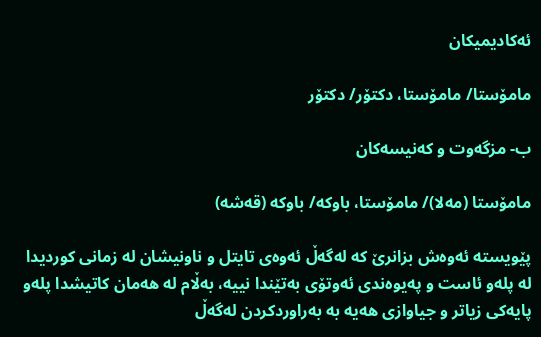ئه‌كادیمیكان

مامۆستا/ مامۆستا، دكتۆر/ دكتۆر

ب- مزگه‌وت و كه‌نیسه‌كان

مامۆستا (مه‌لا)/ مامۆستا، باوكه‌/ باوكه‌ (قه‌شه‌)

پێویسته‌ ئه‌وه‌ش بزانرێ‌ كه‌ له‌گه‌ڵ ئه‌وه‌ی تایتل و ناونیشان له‌ زمانی كوردیدا له‌ پله‌و ئاست و په‌یوه‌ندی ئه‌وتۆی به‌تێندا نییه‌، به‌ڵام له‌ هه‌مان كاتیشدا پله‌و پایه‌كی زیاتر و جیاوازی هه‌یه‌ به‌ به‌راوردكردن له‌گه‌ڵ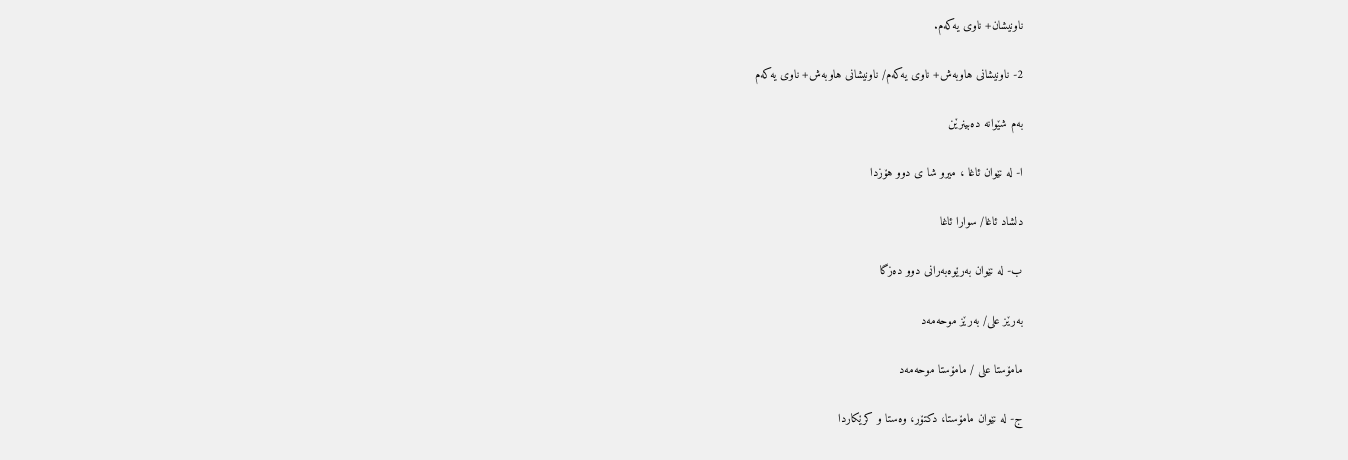ناونیشان+ ناوی یه‌كه‌م.

2- ناونیشانی هاوبه‌ش+ ناوی یه‌كه‌م/ ناونیشانی هاوبه‌ش+ ناوی یه‌كه‌م

به‌م شێوانه‌ ده‌بینرێن

ا- له‌ نێوان ئاغا ، میرو شا ی دوو هۆزدا

دلشاد ئاغا/ سوارا ئاغا

ب- له‌ نێوان به‌رێوه‌به‌رانی دوو ده‌زگا

به‌رێز علی/ به‌رێز موحه‌مه‌د

مامۆستا علی / مامۆستا موحه‌مه‌د

ج- له‌ نێوان مامۆستا، دكتۆر، وه‌ستا و كرێكاردا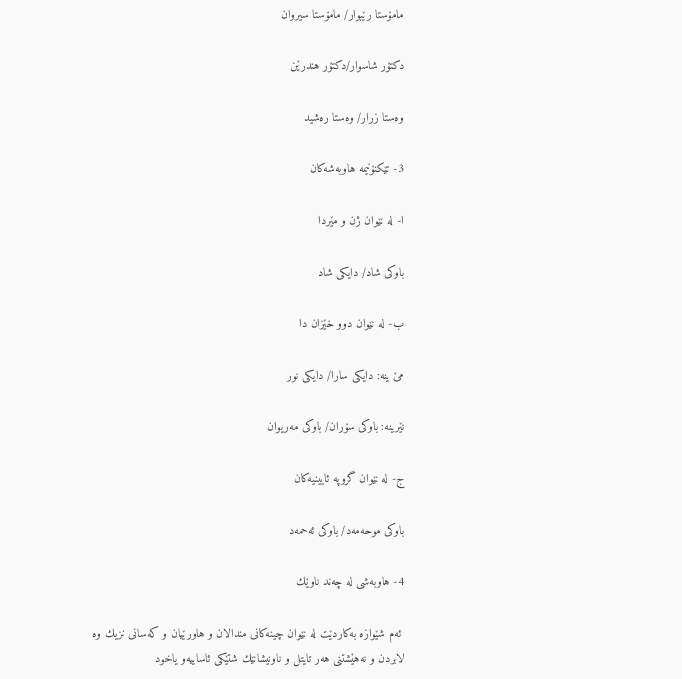مامۆستا رێبوار/ مامۆستا سیروان

دكتۆر شاسوار/دكتۆر هندرێن

وه‌ستا زرار/ وه‌ستا ره‌شید

3- تێكنۆنیمه‌ هاوبه‌شه‌كان

ا- له‌ نێوان ژن و مێردا

باوكی شاد/ دایكی شاد

ب- له‌ نێوان دوو خێزان دا

مێ‌ ینه‌: دایكی سارا/ دایكی نور

نێرینه‌: باوكی سۆران/ باوكی مه‌ریوان

ج- له‌ نێوان گروپه‌ ئایینیه‌كان

باوكی موحه‌مه‌د/ باوكی ئه‌حمه‌د

4- هاوبه‌شی له‌ چه‌ند ناوێك

 ئه‌م شێوازه‌ به‌كاردێت له‌ نێوان چینه‌كانی مندالان و هاورێیان و كه‌سانی نزیك وه‌ لابردن و نه‌هێشتنی هه‌ر تایتل و ناونیشانێك شتێكی ئاساییه‌و یاخود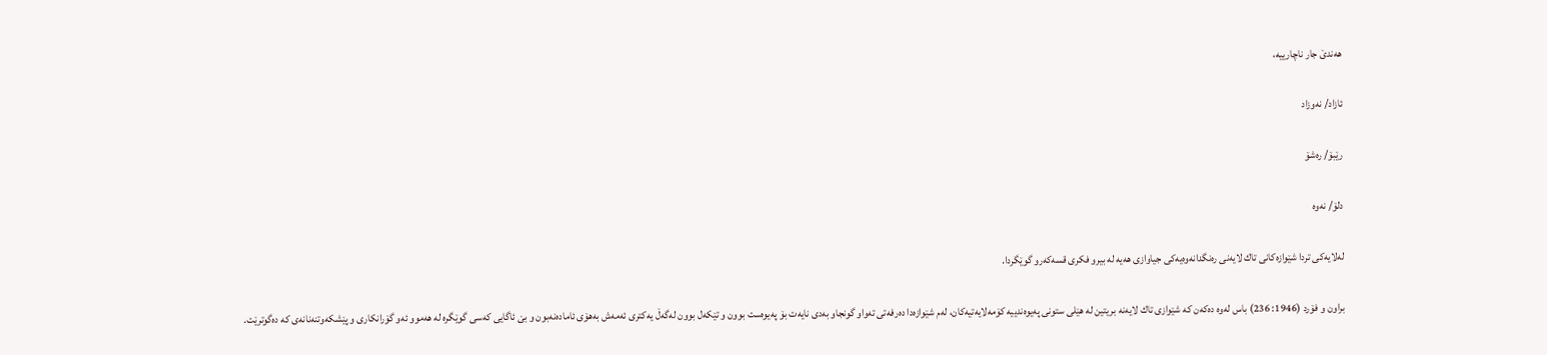هه‌ندێ‌ جار ناچارییه‌،

ئازاد/ نه‌وزاد

رێبۆ/ ره‌شۆ

دلۆ/ نه‌وه‌

له‌لایه‌كی تردا شێوازه‌كانی تاك لایه‌نی ره‌نگدانه‌وه‌یه‌كی جیاوازی هه‌یه‌ له‌ بیرو فكری قسه‌كه‌رو گوێگردا.

براون و فۆرد (1946: 236) باس له‌وه‌ ده‌كه‌ن كه‌ شێوازی تاك لایه‌نه‌ بریتین له‌ هێلی ستونی په‌یوه‌ندییه‌ كۆمه‌لایه‌تیه‌كان، له‌م شێوازه‌دا ده‌رفه‌تی ته‌واو گونجاو به‌دی نایه‌ت بۆ په‌یوه‌ست بوون و تێكه‌ل بوون له‌گه‌ڵ یه‌كتری ئه‌مه‌ش به‌هۆی ئاماده‌نه‌بون و بێ‌ ئاگایی كه‌سی گوێگره‌ له‌ هه‌موو ئه‌و گۆرانكاری و پێشكه‌وتنه‌نانه‌ی كه‌ ده‌گوترێت.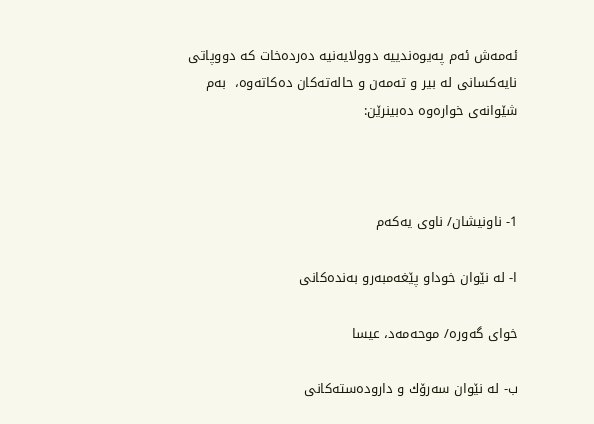ئه‌مه‌ش ئه‌م په‌یوه‌ندییه‌ دوولایه‌نیه‌ ده‌رده‌خات كه‌ دووپاتی نایه‌كسانی له‌ بیر و ته‌مه‌ن و حاله‌ته‌كان ده‌كاته‌وه‌،  به‌م شێوانه‌ی خواره‌وه‌ ده‌بینرێن:



1- ناونیشان/ ناوی یه‌كه‌م

ا- له‌ نێوان خوداو پێغه‌مبه‌رو به‌نده‌كانی

خوای گه‌وره‌/ موحه‌مه‌د، عیسا

ب- له‌ نێوان سه‌رۆك و داروده‌سته‌كانی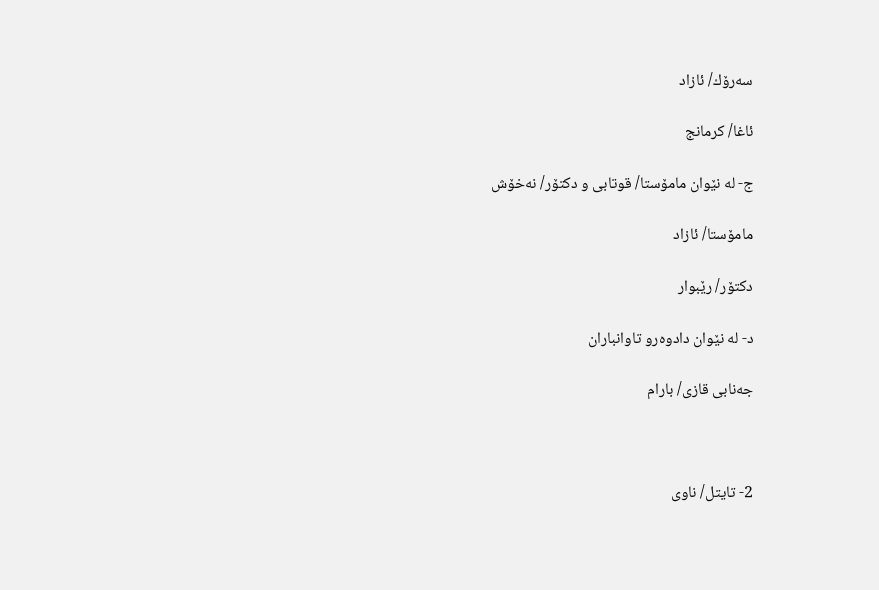سه‌رۆك/ ئازاد

ئاغا/ كرمانج

ج- له‌ نێوان مامۆستا/ قوتابی و دكتۆر/ نه‌خۆش

مامۆستا/ ئازاد

دكتۆر/ رێبوار

د- له‌ نێوان دادوه‌رو تاوانباران

جه‌نابی قازی/ بارام



2- تایتل/ ناوی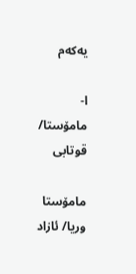یه‌كه‌م

ا- مامۆستا/ قوتابی

مامۆستا وریا/ ئازاد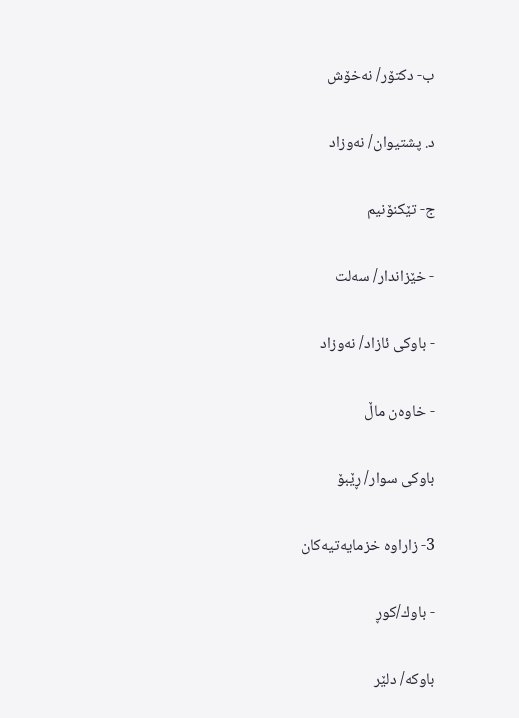ب- دكتۆر/ نه‌خۆش

د. پشتیوان/ نه‌وزاد

ج- تێكنۆنیم

- خێزاندار/ سه‌لت

- باوكی ئازاد/ نه‌وزاد

- خاوه‌ن ماڵ

باوكی سوار/ ڕێبۆ

3- زاراوه‌ خزمایه‌تیه‌كان

- باوك/كوڕ

باوكه‌/ دلێر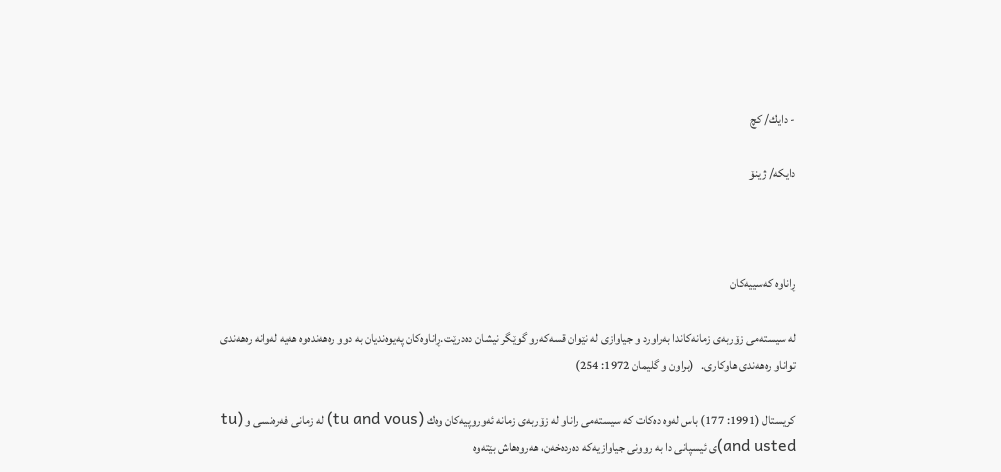- دایك/ كچ

دایكه‌/ ژینۆ



ڕاناوه‌ كه‌سییه‌كان

له‌ سیسته‌می زۆربه‌ی زمانه‌كاندا به‌راورد و جیاوازی له‌ نێوان قسه‌كه‌رو گوێگر نیشان ده‌درێت.ڕاناوه‌كان په‌یوه‌ندیان به‌ دوو ره‌هه‌نده‌وه‌ هه‌یه‌ له‌وانه‌ ره‌هه‌ندی تواناو ره‌هه‌ندی هاوكاری.   (براون و گلیمان 1972: 254)

كریستال (1991: 177) باس له‌وه‌ ده‌كات كه‌ سیسته‌می راناو له‌ زۆربه‌ی زمانه‌ ئه‌وروپیه‌كان وه‌ك (tu and vous) له‌ زمانی فه‌ره‌نسی و (tu and usted)ی ئیسپانی دا به‌ روونی جیاوازیه‌كه‌ ده‌رده‌خه‌ن، هه‌روه‌هاش بێته‌وه‌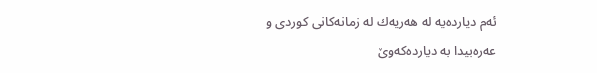ئه‌م دیارده‌یه‌ له‌ هه‌ریه‌ك له‌ زمانه‌كانی كوردی و عه‌ره‌بیدا به‌ دیارده‌كه‌وێ‌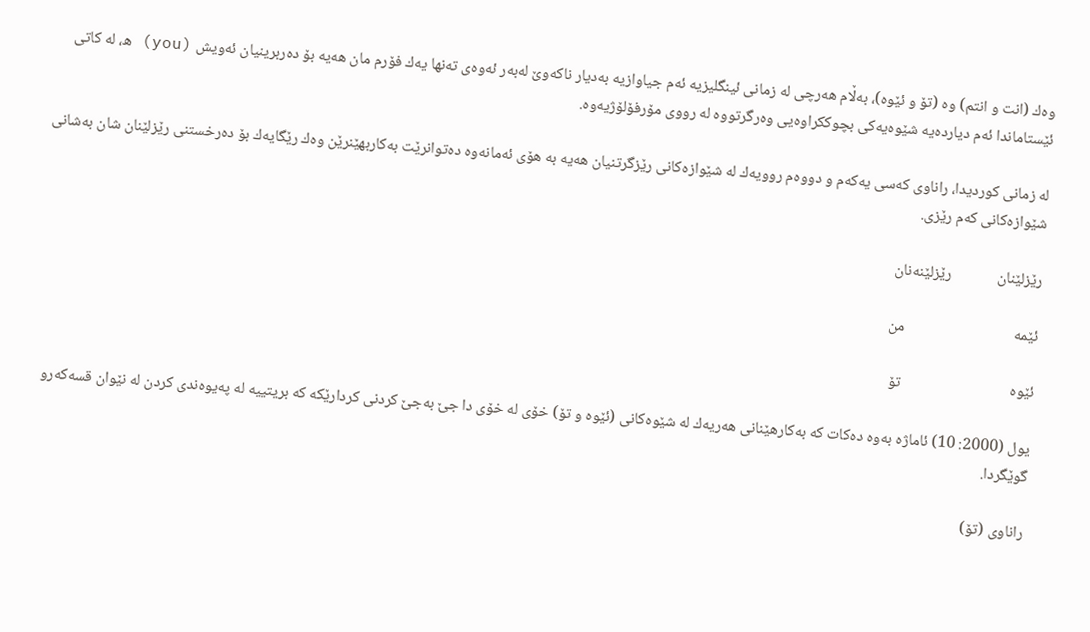وه‌ك (انت و انتم) وه‌ (تۆ و ئێوه‌)، به‌ڵام هه‌رچی له‌ زمانی ئینگلیزیه‌ ئه‌م جیاوازیه‌ به‌دیار ناكه‌وێ‌ له‌به‌ر ئه‌وه‌ی ته‌نها یه‌ك فۆرم مان هه‌یه‌ بۆ ده‌ربرینیان ئه‌ویش (you) ه‌، له‌ كاتی ئێستاماندا ئه‌م دیارده‌یه‌ شێوه‌یه‌كی بچوككراوه‌یی وه‌رگرتووه‌ له‌ رووی مۆرفۆلۆژیه‌وه‌.

له‌ زمانی كوردیدا، راناوی كه‌سی یه‌كه‌م و دووه‌م روویه‌ك له‌ شێوازه‌كانی رێزگرتنیان هه‌یه‌ به‌ هۆی ئه‌مانه‌وه‌ ده‌توانرێت به‌كاربهێنرێن وه‌ك رێگایه‌ك بۆ ده‌رخستنی رێزلێنان شان به‌شانی شێوازه‌كانی كه‌م رێزی.

رێزلێنان             رێزلێنه‌نان

ئێمه‌                               من

ئێوه‌                               تۆ

یول (2000: 10) ئاماژه‌ به‌وه‌ ده‌كات كه‌ به‌كارهێنانی هه‌ریه‌ك له‌ شێوه‌كانی (ئێوه‌ و تۆ) خۆی له‌ خۆی دا جێ‌ به‌جێ‌ كردنی كردارێكه‌ كه‌ بریتییه‌ له‌ په‌یوه‌ندی كردن له‌ نێوان قسه‌كه‌رو گوێگردا.

راناوی (تۆ)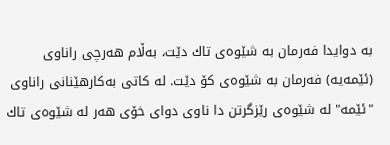به‌ دوایدا فه‌رمان به‌ شێوه‌ی تاك دێت، به‌ڵام هه‌رچی راناوی (ئێمه‌یه‌) فه‌رمان به‌ شێوه‌ی كۆ دێت. له‌ كاتی به‌كارهێنانی راناوی "ئێمه‌" له‌ شێوه‌ی رێزگرتن دا ناوی دوای خۆی هه‌ر له‌ شێوه‌ی تاك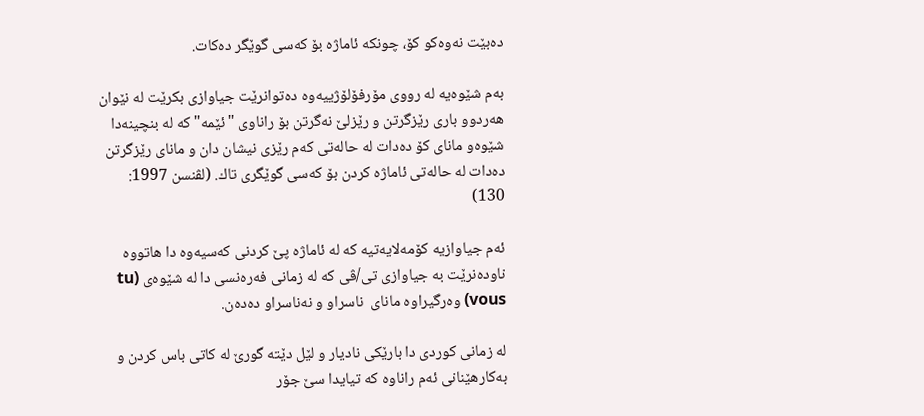ده‌بێت نه‌وه‌كو كۆ، چونكه‌ ئاماژه‌ بۆ كه‌سی گوێگر ده‌كات.

به‌م شێوه‌یه‌ له‌ رووی مۆرفۆلۆژییه‌وه‌ ده‌توانرێت جیاوازی بكرێت له‌ نێوان هه‌ردوو باری رێزگرتن و رێزلێ‌ نه‌گرتن بۆ راناوی "ئێمه‌" كه‌ له‌ بنچینه‌دا شێوه‌و مانای كۆ ده‌دات له‌ حاله‌تی كه‌م رێزی نیشان دان و مانای رێزگرتن ده‌دات له‌ حاله‌تی ئاماژه‌ كردن بۆ كه‌سی گوێگری تاك. (لڤنسن 1997: 130)

ئه‌م جیاوازیه‌ كۆمه‌لایه‌تیه‌ كه‌ له‌ ئاماژه‌ پێ‌ كردنی كه‌سیه‌وه‌ دا هاتووه‌ ناوده‌نرێت به‌ جیاوازی تی/ڤی كه‌ له‌ زمانی فه‌ره‌نسی دا له‌ شێوه‌ی (tu vous) وه‌رگیراوه‌ مانای  ناسراو و نه‌ناسراو ده‌ده‌ن.

له‌ زمانی كوردی دا بارێكی نادیار و لێل دێته‌ گورێ‌ له‌ كاتی باس كردن و به‌كارهێنانی ئه‌م راناوه‌ كه‌ تیایدا سێ‌ جۆر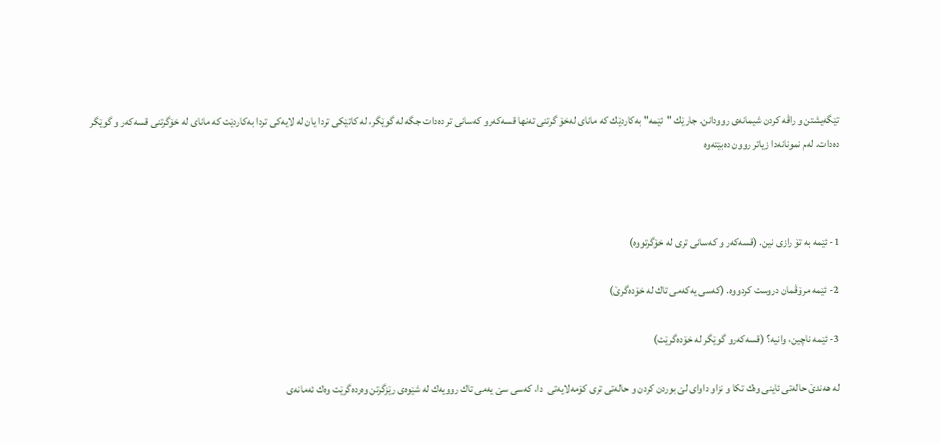تێگه‌یشتن و راڤه‌ كردن شیمانه‌ی روودانن. جارێك "ئێمه‌" به‌كاردێك كه‌ مانای له‌خۆ گرتنی ته‌نها قسه‌كه‌رو كه‌سانی تر ده‌دات جگه‌ له‌ گوێگر، له‌ كاتێكی تردا یان له‌ لایه‌كی تردا به‌كاردێت كه‌ مانای له‌ خۆگرتنی قسه‌كه‌ر و گوێگر ده‌دات. له‌م نمونانه‌دا زیاتر روون ده‌بێته‌وه‌



1- ئێمه‌ به‌ تۆ رازی نین. (قسه‌كه‌ر و كه‌سانی تری له‌ خۆگرتووه‌)

2- ئێمه‌ مرۆڤمان دروست كردووه‌. (كه‌سی یه‌كه‌می تاك له‌ خۆده‌گرێ)

3- ئێمه‌ ناچین، وانیه‌؟ (قسه‌كه‌رو گوێگر له‌ خۆده‌گرێت)

له‌ هه‌ندێ‌ حاله‌تی ئاینی وه‌ك تكا و نزاو داوای لێ‌ بوردن كردن و حاله‌تی تری كۆمه‌لایه‌تی  دا، كه‌سی سێ‌ یه‌می تاك روویه‌ك له‌ شێوه‌ی رێزگرتن وه‌رده‌گرێت وه‌ك ئه‌مانه‌ی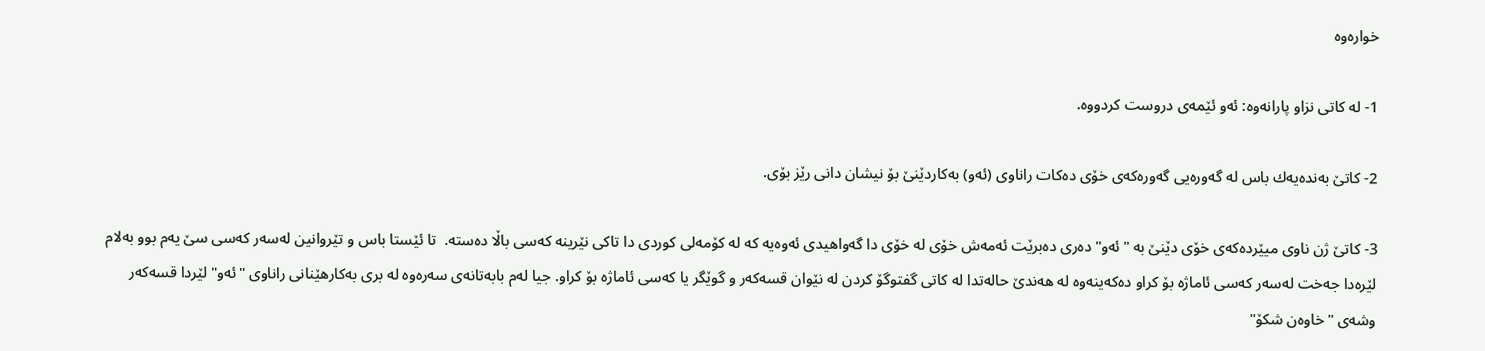خواره‌وه‌

1- له‌ كاتی نزاو پارانه‌وه‌: ئه‌و ئێمه‌ی دروست كردووه‌.

2- كاتێ‌ به‌نده‌یه‌ك باس له‌ گه‌وره‌یی گه‌وره‌كه‌ی خۆی ده‌كات راناوی (ئه‌و) به‌كاردێنێ‌ بۆ نیشان دانی رێز بۆی.

3- كاتێ‌ ژن ناوی میێرده‌كه‌ی خۆی دێنێ‌ به‌ "ئه‌و" ده‌ری ده‌برێت ئه‌مه‌ش خۆی له‌ خۆی دا گه‌واهیدی ئه‌وه‌یه‌ كه‌ له‌ كۆمه‌لی كوردی دا تاكی نێرینه‌ كه‌سی باڵا ده‌سته‌.  تا ئێستا باس و تێروانین له‌سه‌ر كه‌سی سێ‌ یه‌م بوو به‌لام لێره‌دا جه‌خت له‌سه‌ر كه‌سی ئاماژه‌ بۆ كراو ده‌كه‌ینه‌وه‌ له‌ هه‌ندێ‌ حاله‌تدا له‌ كاتی گفتوگۆ كردن له‌ نێوان قسه‌كه‌ر و گوێگر یا كه‌سی ئاماژه‌ بۆ كراو. جیا له‌م بابه‌تانه‌ی سه‌ره‌وه‌ له‌ بری به‌كارهێنانی راناوی "ئه‌و" لێردا قسه‌كه‌ر وشه‌ی "خاوه‌ن شكۆ"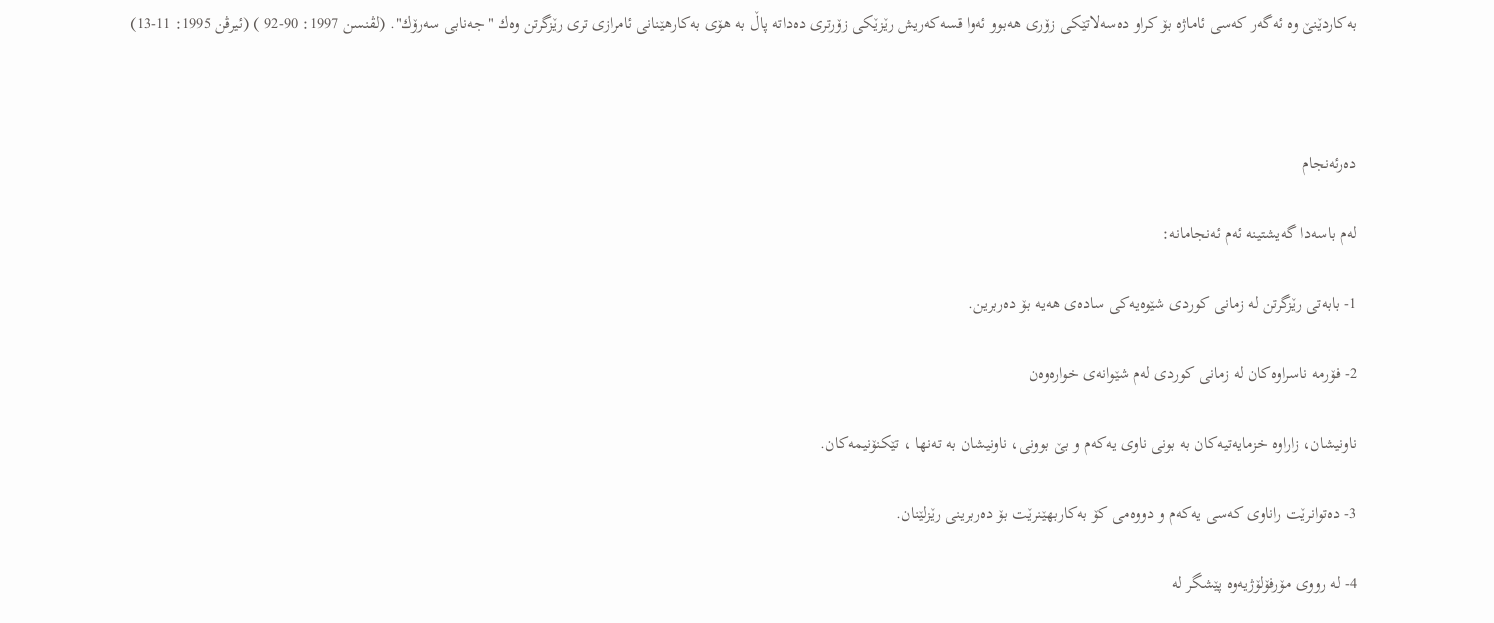به‌كاردێنێ‌ وه‌ ئه‌گه‌ر كه‌سی ئاماژه‌ بۆ كراو ده‌سه‌لاتێكی زۆری هه‌بوو ئه‌وا قسه‌كه‌ریش رێزێكی زۆرتری ده‌داته‌ پاڵ به‌ هۆی به‌كارهێنانی ئامرازی تری رێزگرتن وه‌ك "جه‌نابی سه‌رۆك". (لڤنسن 1997: 90-92 ) (ئیرڤن 1995: 11-13)



ده‌رئه‌نجام

له‌م باسه‌دا گه‌یشتینه‌ ئه‌م ئه‌نجامانه‌:

1- بابه‌تی رێزگرتن له‌ زمانی كوردی شێوه‌یه‌كی ساده‌ی هه‌یه‌ بۆ ده‌ربرین.

2- فۆرمه‌ ناسراوه‌كان له‌ زمانی كوردی له‌م شێوانه‌ی خواره‌وه‌ن

ناونیشان، زاراوه‌ خزمایه‌تیه‌كان به‌ بونی ناوی یه‌كه‌م و بێ‌ بوونی، ناونیشان به‌ ته‌نها ، تێكنۆنیمه‌كان.

3- ده‌توانرێت راناوی كه‌سی یه‌كه‌م و دووه‌می كۆ به‌كاربهێنرێت بۆ ده‌ربرینی رێزلێنان.

4- له‌ رووی مۆرفۆلۆژیه‌وه‌ پێشگر له‌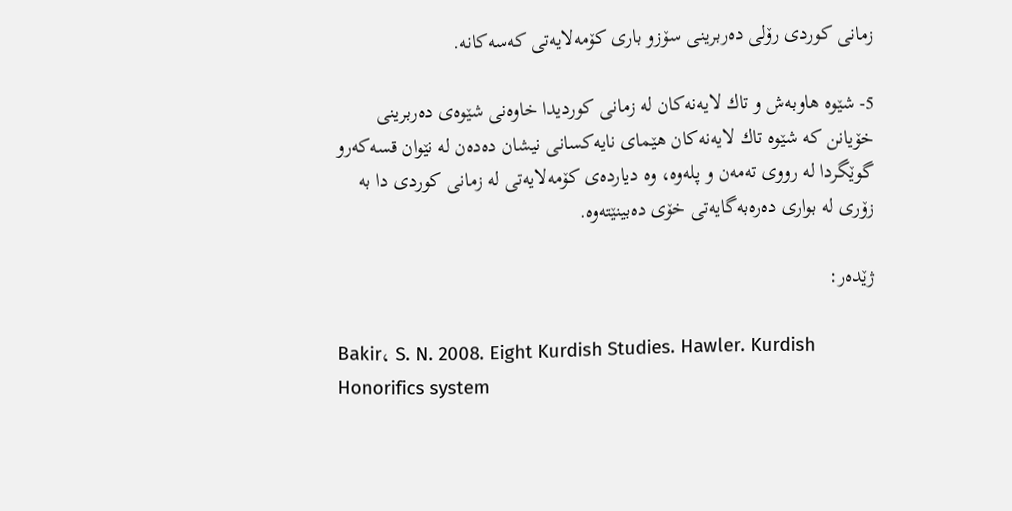زمانی كوردی رۆلی ده‌ربرینی سۆزو باری كۆمه‌لایه‌تی كه‌سه‌كانه‌.

5- شێوه‌ هاوبه‌ش و تاك لایه‌نه‌كان له‌ زمانی كوردیدا خاوه‌نی شێوه‌ی ده‌ربرینی خۆیانن كه‌ شێوه‌ تاك لایه‌نه‌كان هێمای نایه‌كسانی نیشان ده‌ده‌ن له‌ نێوان قسه‌كه‌رو گوێگردا له‌ رووی ته‌مه‌ن و پله‌وه‌، وه‌ دیارده‌ی كۆمه‌لایه‌تی له‌ زمانی كوردی دا به‌ زۆری له‌ بواری ده‌ره‌به‌گایه‌تی خۆی ده‌بینێته‌وه‌.

ژێده‌ر:

Bakir، S. N. 2008. Eight Kurdish Studies. Hawler. Kurdish Honorifics system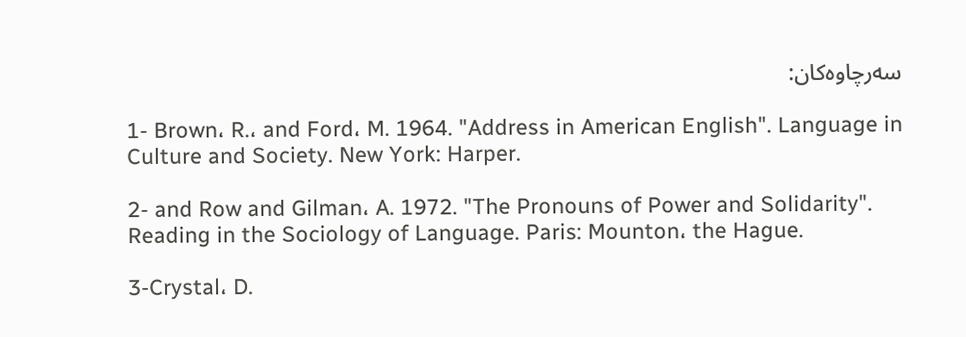سه‌رچاوه‌كان:

1- Brown، R.، and Ford، M. 1964. "Address in American English". Language in Culture and Society. New York: Harper.

2- and Row and Gilman، A. 1972. "The Pronouns of Power and Solidarity". Reading in the Sociology of Language. Paris: Mounton، the Hague.

3-Crystal، D.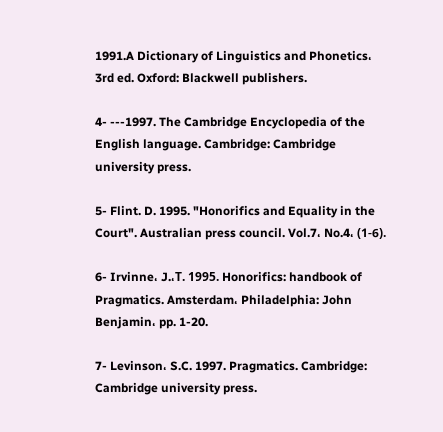1991.A Dictionary of Linguistics and Phonetics، 3rd ed. Oxford: Blackwell publishers.

4- ---1997. The Cambridge Encyclopedia of the English language. Cambridge: Cambridge university press.

5- Flint. D. 1995. "Honorifics and Equality in the Court". Australian press council. Vol.7، No.4، (1-6).

6- Irvinne، J.،T. 1995. Honorifics: handbook of Pragmatics. Amsterdam، Philadelphia: John Benjamin، pp. 1-20.

7- Levinson، S.C. 1997. Pragmatics. Cambridge: Cambridge university press.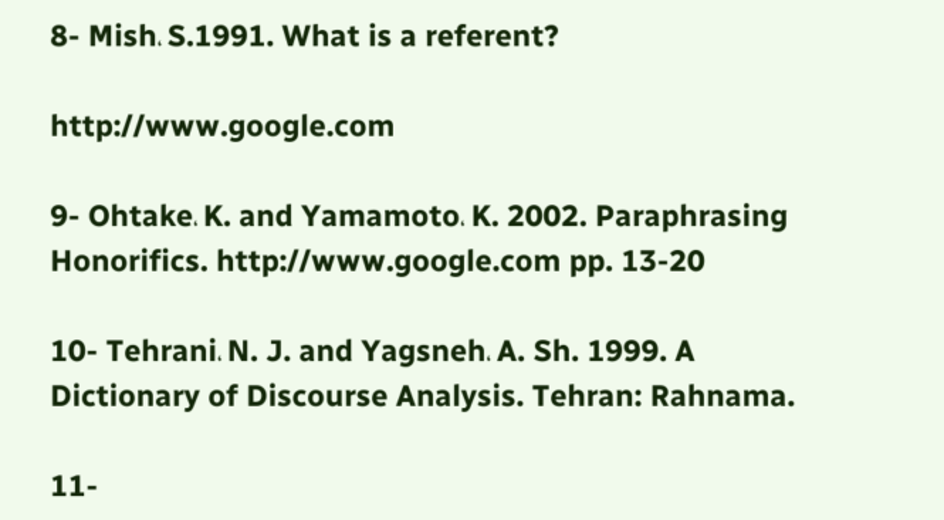8- Mish، S.1991. What is a referent?

http://www.google.com

9- Ohtake، K. and Yamamoto، K. 2002. Paraphrasing Honorifics. http://www.google.com pp. 13-20

10- Tehrani، N. J. and Yagsneh، A. Sh. 1999. A Dictionary of Discourse Analysis. Tehran: Rahnama.

11-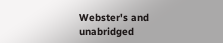Webster's and unabridged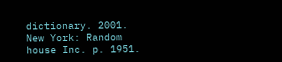dictionary. 2001. New York: Random house Inc. p. 1951.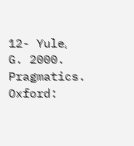12- Yule، G. 2000. Pragmatics. Oxford: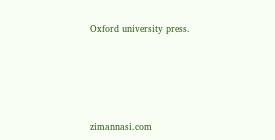Oxford university press.





zimannasi.com